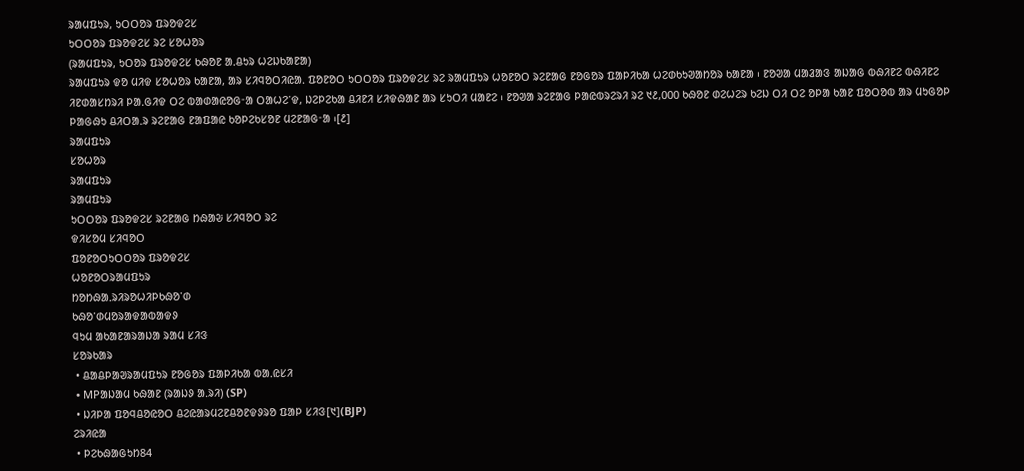ᱨᱟᱢᱯᱩᱨ, ᱩᱛᱛᱚᱨ ᱯᱨᱚᱫᱮᱥ
ᱩᱛᱛᱚᱨ ᱯᱨᱚᱫᱮᱥ ᱨᱮ ᱥᱚᱦᱚᱨ
(ᱨᱟᱢᱯᱩᱨ, ᱩᱛᱚᱨ ᱯᱨᱚᱫᱮᱥ ᱠᱷᱚᱱ ᱟᱹᱪᱩᱨ ᱦᱮᱡᱠᱟᱱᱟ)
ᱨᱟᱢᱯᱩᱨ ᱫᱚ ᱢᱤᱫ ᱥᱚᱦᱚᱨ ᱠᱟᱱᱟ, ᱟᱨ ᱥᱤᱧᱚᱛᱤᱭᱟᱹ ᱯᱚᱱᱚᱛ ᱩᱛᱛᱚᱨ ᱯᱨᱚᱫᱮᱥ ᱨᱮ ᱨᱟᱢᱯᱩᱨ ᱦᱚᱱᱚᱛ ᱨᱮᱱᱟᱜ ᱱᱚᱜᱚᱨ ᱯᱟᱞᱤᱠᱟ ᱦᱮᱰᱠᱩᱣᱟᱴᱚᱨ ᱠᱟᱱᱟ ᱾ ᱱᱚᱣᱟ ᱢᱟᱲᱟᱝ ᱟᱡᱟᱜ ᱵᱷᱤᱱᱮ ᱵᱷᱤᱱᱮ ᱤᱱᱰᱟᱥᱴᱨᱤ ᱞᱟᱹᱜᱤᱫ ᱛᱮ ᱵᱟᱰᱟᱭᱚᱜᱼᱟ ᱛᱟᱦᱮᱸᱫ, ᱡᱮᱞᱮᱠᱟ ᱪᱤᱱᱤ ᱥᱤᱫᱷᱟᱱ ᱟᱨ ᱥᱩᱛᱤ ᱢᱟᱱᱮ ᱾ ᱱᱚᱣᱟ ᱨᱮᱱᱟᱜ ᱞᱟᱭᱵᱨᱮᱨᱤ ᱨᱮ ᱑᱒,᱐᱐᱐ ᱠᱷᱚᱱ ᱰᱮᱦᱮᱨ ᱠᱮᱡ ᱛᱤ ᱛᱮ ᱚᱞᱟ ᱠᱟᱱ ᱯᱚᱛᱚᱵ ᱟᱨ ᱢᱩᱜᱚᱞ ᱞᱟᱜᱷᱩ ᱪᱤᱛᱟᱹᱨ ᱨᱮᱱᱟᱜ ᱱᱟᱯᱟᱭ ᱠᱚᱞᱮᱠᱥᱚᱱ ᱢᱮᱱᱟᱜᱼᱟ ᱾[᱒]
ᱨᱟᱢᱯᱩᱨ
ᱥᱚᱦᱚᱨ
ᱨᱟᱢᱯᱩᱨ
ᱨᱟᱢᱯᱩᱨ
ᱩᱛᱛᱚᱨ ᱯᱨᱚᱫᱮᱥ ᱨᱮᱱᱟᱜ ᱴᱷᱟᱶ ᱥᱤᱧᱚᱛ ᱨᱮ
ᱫᱤᱥᱚᱢ ᱥᱤᱧᱚᱛ
ᱯᱚᱱᱚᱛᱩᱛᱛᱚᱨ ᱯᱨᱚᱫᱮᱥ
ᱦᱚᱱᱚᱛᱨᱟᱢᱯᱩᱨ
ᱴᱚᱴᱷᱟᱹᱨᱤᱨᱚᱦᱤᱞᱠᱷᱚᱸᱰ
ᱠᱷᱚᱸᱰᱢᱚᱨᱟᱫᱟᱵᱟᱫᱽ
ᱧᱩᱢ ᱟᱠᱟᱱᱟᱨᱟᱡᱟ ᱨᱟᱢ ᱥᱤᱝ
ᱥᱚᱨᱠᱟᱨ
 • ᱪᱟᱪᱞᱟᱣᱨᱟᱢᱯᱩᱨ ᱱᱚᱜᱚᱨ ᱯᱟᱞᱤᱠᱟ ᱵᱟᱹᱭᱥᱤ
 • MPᱟᱡᱟᱢ ᱠᱷᱟᱱ (ᱨᱟᱡᱽ ᱟᱹᱨᱤ) (SP)
 • ᱡᱤᱞᱟ ᱯᱚᱧᱪᱚᱭᱚᱛ ᱪᱮᱭᱟᱨᱢᱮᱱᱪᱚᱱᱫᱽᱨᱚ ᱯᱟᱞ ᱥᱤᱝ[᱑](BJP)
ᱮᱨᱤᱭᱟ
 • ᱞᱮᱠᱷᱟᱜᱩᱴ84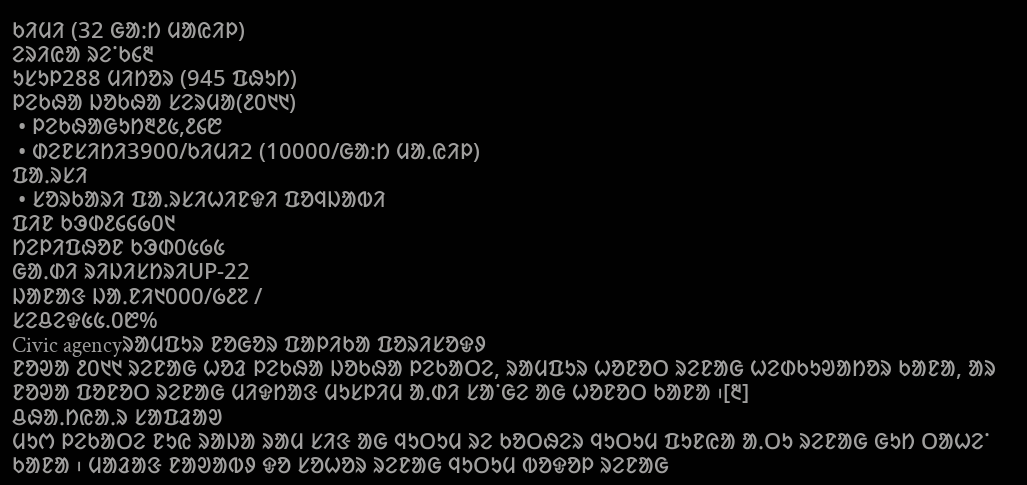ᱠᱤᱢᱤ (32 ᱜᱟᱺᱴ ᱢᱟᱭᱤᱞ)
ᱮᱨᱤᱭᱟ ᱨᱮᱸᱠ᱔᱓
ᱩᱥᱩᱞ288 ᱢᱤᱴᱚᱨ (945 ᱯᱷᱩᱴ)
ᱞᱮᱠᱷᱟ ᱡᱚᱠᱷᱟ ᱥᱮᱨᱢᱟ(᱒᱐᱑᱑)
 • ᱞᱮᱠᱷᱟᱜᱩᱴ᱓᱒᱕,᱒᱔᱘
 • ᱰᱮᱱᱥᱤᱴᱤ3900/ᱠᱤᱢᱤ2 (10000/ᱜᱟᱺᱴ ᱢᱟᱹᱭᱤᱞ)
ᱯᱟᱹᱨᱥᱤ
 • ᱥᱚᱨᱠᱟᱨᱤ ᱯᱟᱹᱨᱥᱤᱦᱤᱱᱫᱤ ᱯᱚᱧᱡᱟᱵᱤ
ᱯᱤᱱ ᱠᱳᱰ᱒᱔᱔᱙᱐᱑
ᱴᱮᱞᱤᱯᱷᱚᱱ ᱠᱳᱰ᱐᱕᱙᱕
ᱜᱟᱹᱰᱤ ᱨᱤᱡᱤᱥᱴᱨᱤUP-22
ᱡᱟᱱᱟᱝ ᱡᱟᱹᱱᱤ᱑᱐᱐᱐/᱙᱒᱗ /
ᱥᱮᱪᱮᱫ᱕᱕.᱐᱘%
Civic agencyᱨᱟᱢᱯᱩᱨ ᱱᱚᱜᱚᱨ ᱯᱟᱞᱤᱠᱟ ᱯᱚᱨᱤᱥᱚᱫᱽ
ᱱᱚᱣᱟ ᱒᱐᱑᱑ ᱨᱮᱱᱟᱜ ᱦᱚᱲ ᱞᱮᱠᱷᱟ ᱡᱚᱠᱷᱟ ᱞᱮᱠᱟᱛᱮ, ᱨᱟᱢᱯᱩᱨ ᱦᱚᱱᱚᱛ ᱨᱮᱱᱟᱜ ᱦᱮᱰᱠᱩᱣᱟᱴᱚᱨ ᱠᱟᱱᱟ, ᱟᱨ ᱱᱚᱣᱟ ᱯᱚᱱᱚᱛ ᱨᱮᱱᱟᱜ ᱢᱤᱫᱴᱟᱝ ᱢᱩᱥᱞᱤᱢ ᱟᱹᱰᱤ ᱥᱟᱸᱜᱮ ᱟᱜ ᱦᱚᱱᱚᱛ ᱠᱟᱱᱟ ᱾[᱓]
ᱪᱷᱟᱹᱴᱭᱟᱹᱨ ᱥᱟᱯᱲᱟᱣ
ᱢᱩᱬ ᱞᱮᱠᱟᱛᱮ ᱱᱩᱭ ᱨᱟᱡᱟ ᱨᱟᱢ ᱥᱤᱝ ᱟᱜ ᱧᱩᱛᱩᱢ ᱨᱮ ᱠᱚᱛᱷᱮᱨ ᱧᱩᱛᱩᱢ ᱯᱩᱱᱭᱟ ᱟᱹᱛᱩ ᱨᱮᱱᱟᱜ ᱜᱩᱴ ᱛᱟᱦᱮᱸ ᱠᱟᱱᱟ ᱾ ᱢᱟᱲᱟᱝ ᱱᱟᱣᱟᱵᱽ ᱫᱚ ᱥᱚᱦᱚᱨ ᱨᱮᱱᱟᱜ ᱧᱩᱛᱩᱢ ᱵᱚᱫᱚᱞ ᱨᱮᱱᱟᱜ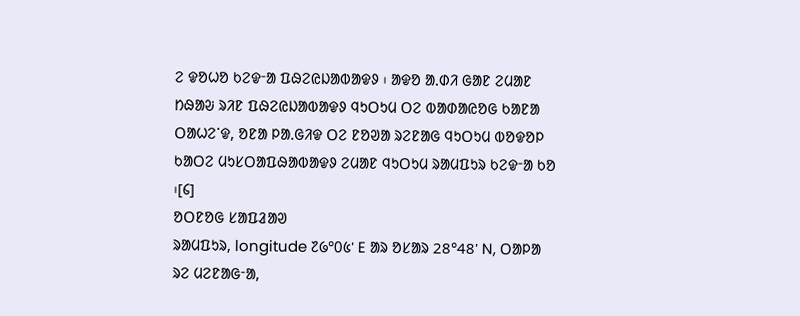ᱮ ᱫᱚᱦᱚ ᱠᱮᱫᱼᱟ ᱯᱷᱮᱭᱡᱟᱵᱟᱫᱽ ᱾ ᱟᱫᱚ ᱟᱹᱰᱤ ᱜᱟᱱ ᱮᱢᱟᱱ ᱴᱷᱟᱶ ᱨᱤᱱ ᱯᱷᱮᱭᱡᱟᱵᱟᱫᱽ ᱧᱩᱛᱩᱢ ᱛᱮ ᱵᱟᱰᱟᱭᱚᱜ ᱠᱟᱱᱟ ᱛᱟᱦᱮᱸᱫ, ᱚᱱᱟ ᱞᱟᱹᱜᱤᱫ ᱛᱮ ᱱᱚᱣᱟ ᱨᱮᱱᱟᱜ ᱧᱩᱛᱩᱢ ᱵᱚᱫᱚᱞ ᱠᱟᱛᱮ ᱢᱩᱥᱛᱟᱯᱷᱟᱵᱟᱫᱽ ᱮᱢᱟᱱ ᱧᱩᱛᱩᱢ ᱨᱟᱢᱯᱩᱨ ᱠᱮᱫᱼᱟ ᱠᱚ ᱾[᱔]
ᱚᱛᱱᱚᱜ ᱥᱟᱯᱲᱟᱣ
ᱨᱟᱢᱯᱩᱨ, longitude ᱗᱙°᱐᱕' E ᱟᱨ ᱚᱥᱟᱨ 28°48' N, ᱛᱟᱞᱟ ᱨᱮ ᱢᱮᱱᱟᱜᱼᱟ,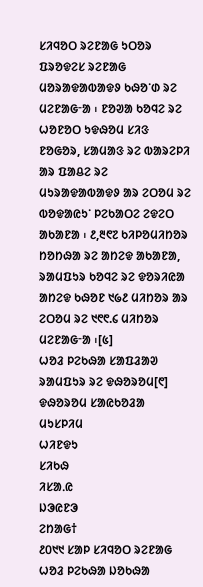ᱥᱤᱧᱚᱛ ᱨᱮᱱᱟᱜ ᱩᱛᱚᱨ ᱯᱨᱚᱫᱮᱥ ᱨᱮᱱᱟᱜ ᱢᱚᱨᱟᱫᱟᱵᱟᱫᱽ ᱠᱷᱚᱸᱰ ᱨᱮ ᱢᱮᱱᱟᱜᱼᱟ ᱾ ᱱᱚᱣᱟ ᱠᱚᱧᱮ ᱨᱮ ᱦᱚᱱᱚᱛ ᱩᱫᱷᱚᱢ ᱥᱤᱝ ᱱᱚᱜᱚᱨ, ᱥᱟᱢᱟᱝ ᱨᱮ ᱵᱟᱨᱮᱞᱤ ᱟᱨ ᱯᱟᱪᱮ ᱨᱮ ᱢᱩᱨᱟᱫᱟᱵᱟᱫᱽ ᱟᱨ ᱮᱛᱚᱢ ᱨᱮ ᱵᱚᱫᱟᱭᱩᱸ ᱞᱮᱠᱟᱛᱮ ᱮᱫᱮᱛ ᱟᱠᱟᱱᱟ ᱾ ᱒,᱓᱖᱗ ᱠᱤᱞᱚᱢᱤᱴᱚᱨ ᱴᱚᱴᱷᱟ ᱨᱮ ᱟᱴᱮᱫ ᱟᱠᱟᱱᱟ, ᱨᱟᱢᱯᱩᱨ ᱠᱚᱧᱮ ᱨᱮ ᱫᱚᱨᱤᱭᱟ ᱟᱴᱮᱫ ᱠᱷᱚᱱ ᱑᱙᱒ ᱢᱤᱴᱚᱨ ᱟᱨ ᱮᱛᱚᱢ ᱨᱮ ᱑᱖᱖.᱔ ᱢᱤᱴᱚᱨ ᱢᱮᱱᱟᱜᱼᱟ ᱾[᱕]
ᱦᱚᱲ ᱞᱮᱠᱷᱟ ᱥᱟᱯᱲᱟᱣ
ᱨᱟᱢᱯᱩᱨ ᱨᱮ ᱫᱷᱚᱨᱚᱢ[᱖]
ᱫᱷᱚᱨᱚᱢ ᱥᱟᱭᱠᱚᱲᱟ
ᱢᱩᱥᱞᱤᱢ
ᱦᱤᱱᱫᱩ
ᱥᱤᱠᱷ
ᱤᱥᱟᱹᱭ
ᱡᱳᱭᱱᱳ
ᱮᱴᱟᱜ†
᱒᱐᱑᱑ ᱥᱟᱞ ᱥᱤᱧᱚᱛ ᱨᱮᱱᱟᱜ ᱦᱚᱲ ᱞᱮᱠᱷᱟ ᱡᱚᱠᱷᱟ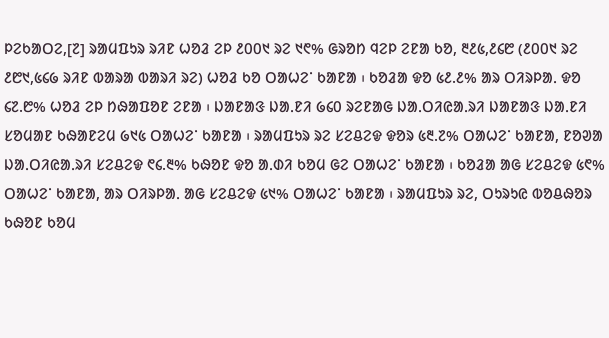ᱞᱮᱠᱟᱛᱮ,[᱗] ᱨᱟᱢᱯᱩᱨ ᱨᱤᱱ ᱦᱚᱲ ᱮᱞ ᱒᱐᱐᱑ ᱨᱮ ᱑᱖% ᱜᱨᱚᱴ ᱧᱮᱞ ᱮᱱᱟ ᱠᱚ, ᱓᱒᱕,᱒᱔᱘ (᱒᱐᱐᱑ ᱨᱮ ᱒᱘᱑,᱕᱔᱙ ᱨᱤᱱ ᱵᱟᱨᱟ ᱵᱟᱨᱤ ᱨᱮ) ᱦᱚᱲ ᱠᱚ ᱛᱟᱦᱮᱸ ᱠᱟᱱᱟ ᱾ ᱠᱚᱲᱟ ᱫᱚ ᱕᱒.᱒% ᱟᱨ ᱛᱤᱨᱞᱟᱹ ᱫᱚ ᱔᱗.᱘% ᱦᱚᱲ ᱮᱞ ᱴᱷᱟᱯᱚᱱ ᱮᱱᱟ ᱾ ᱡᱟᱱᱟᱝ ᱡᱟᱹᱱᱤ ᱙᱔᱐ ᱨᱮᱱᱟᱜ ᱡᱟᱹᱛᱤᱭᱟᱹᱨᱤ ᱡᱟᱱᱟᱝ ᱡᱟᱹᱱᱤ ᱥᱚᱢᱟᱱ ᱠᱷᱟᱱᱮᱢ ᱙᱑᱕ ᱛᱟᱦᱮᱸ ᱠᱟᱱᱟ ᱾ ᱨᱟᱢᱯᱩᱨ ᱨᱮ ᱥᱮᱪᱮᱫ ᱫᱚᱨ ᱕᱓.᱗% ᱛᱟᱦᱮᱸ ᱠᱟᱱᱟ, ᱱᱚᱣᱟ ᱡᱟᱹᱛᱤᱭᱟᱹᱨᱤ ᱥᱮᱪᱮᱫ ᱖᱔.᱓% ᱠᱷᱚᱱ ᱫᱚ ᱟᱹᱰᱤ ᱠᱚᱢ ᱜᱮ ᱛᱟᱦᱮᱸ ᱠᱟᱱᱟ ᱾ ᱠᱚᱲᱟ ᱟᱜ ᱥᱮᱪᱮᱫ ᱕᱖% ᱛᱟᱦᱮᱸ ᱠᱟᱱᱟ, ᱟᱨ ᱛᱤᱨᱞᱟᱹ ᱟᱜ ᱥᱮᱪᱮᱫ ᱕᱑% ᱛᱟᱦᱮᱸ ᱠᱟᱱᱟ ᱾ ᱨᱟᱢᱯᱩᱨ ᱨᱮ, ᱛᱩᱨᱩᱭ ᱵᱚᱪᱷᱚᱨ ᱠᱷᱚᱱ ᱠᱚᱢ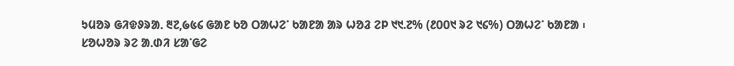ᱩᱢᱚᱨ ᱜᱤᱫᱽᱨᱟᱹ ᱓᱗,᱙᱕᱔ ᱜᱟᱱ ᱠᱚ ᱛᱟᱦᱮᱸ ᱠᱟᱱᱟ ᱟᱨ ᱦᱚᱲ ᱮᱞ ᱑᱑.᱗% (᱒᱐᱐᱑ ᱨᱮ ᱑᱔%) ᱛᱟᱦᱮᱸ ᱠᱟᱱᱟ ᱾
ᱥᱚᱦᱚᱨ ᱨᱮ ᱟᱹᱰᱤ ᱥᱟᱸᱜᱮ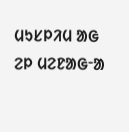ᱢᱩᱥᱞᱤᱢ ᱟᱜ ᱮᱞ ᱢᱮᱱᱟᱜᱼᱟ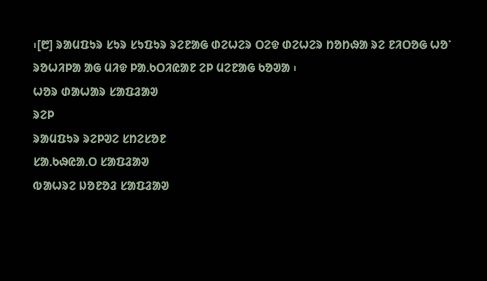᱾[᱘] ᱨᱟᱢᱯᱩᱨ ᱥᱩᱨ ᱥᱩᱯᱩᱨ ᱨᱮᱱᱟᱜ ᱰᱮᱦᱮᱨ ᱛᱮᱫ ᱰᱮᱦᱮᱨ ᱴᱚᱴᱷᱟ ᱨᱮ ᱱᱤᱛᱚᱜ ᱦᱚᱸ ᱨᱚᱦᱤᱞᱟ ᱟᱜ ᱢᱤᱫ ᱞᱟᱹᱠᱛᱤᱭᱟᱱ ᱮᱞ ᱢᱮᱱᱟᱜ ᱠᱚᱣᱟ ᱾
ᱦᱚᱨ ᱰᱟᱦᱟᱨ ᱥᱟᱯᱲᱟᱣ
ᱨᱮᱞ
ᱨᱟᱢᱯᱩᱨ ᱨᱮᱞᱣᱮ ᱥᱴᱮᱥᱚᱱ
ᱥᱟᱹᱠᱷᱭᱟᱹᱛ ᱥᱟᱯᱲᱟᱣ
ᱵᱟᱦᱨᱮ ᱡᱚᱱᱚᱲ ᱥᱟᱯᱲᱟᱣ